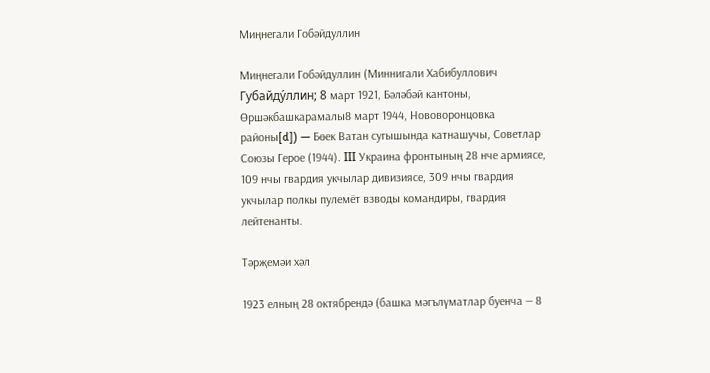Миңнегали Гобәйдуллин

Миңнегали Гобәйдуллин (Миннигали Хабибуллович Губайду́ллин; 8 март 1921, Бәләбәй кантоны, Өршәкбашкарамалы8 март 1944, Нововоронцовка районы[d]) — Бөек Ватан сугышында катнашучы, Советлар Союзы Герое (1944). III Украина фронтының 28 нче армиясе, 109 нчы гвардия укчылар дивизиясе, 309 нчы гвардия укчылар полкы пулемёт взводы командиры, гвардия лейтенанты.

Тәрҗемәи хәл

1923 елның 28 октябрендә (башка мәгълүматлар буенча — 8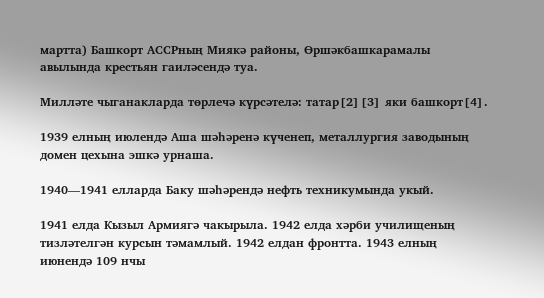мартта) Башкорт АССРның Миякә районы, Өршәкбашкарамалы авылында крестьян гаиләсендә туа.

Милләте чыганакларда төрлечә күрсәтелә: татар[2][3] яки башкорт[4].

1939 елның июлендә Аша шәһәренә күченеп, металлургия заводының домен цехына эшкә урнаша.

1940—1941 елларда Баку шәһәрендә нефть техникумында укый.

1941 елда Кызыл Армиягә чакырыла. 1942 елда хәрби училищеның тизләтелгән курсын тәмамлый. 1942 елдан фронтта. 1943 елның июнендә 109 нчы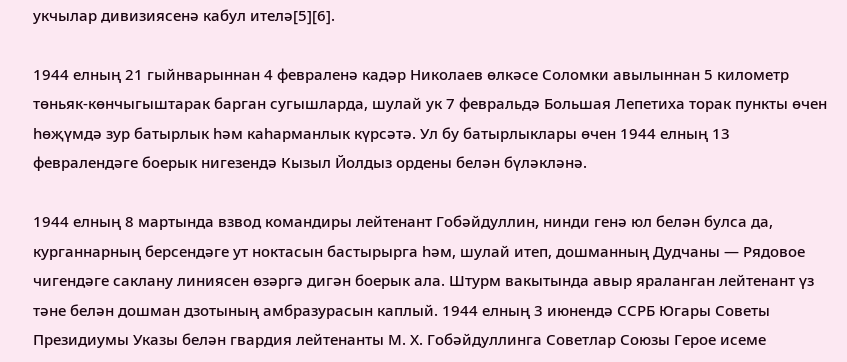укчылар дивизиясенә кабул ителә[5][6].

1944 елның 21 гыйнварыннан 4 февраленә кадәр Николаев өлкәсе Соломки авылыннан 5 километр төньяк-көнчыгыштарак барган сугышларда, шулай ук 7 февральдә Большая Лепетиха торак пункты өчен һөҗүмдә зур батырлык һәм каһарманлык күрсәтә. Ул бу батырлыклары өчен 1944 елның 13 февралендәге боерык нигезендә Кызыл Йолдыз ордены белән бүләкләнә.

1944 елның 8 мартында взвод командиры лейтенант Гобәйдуллин, нинди генә юл белән булса да, курганнарның берсендәге ут ноктасын бастырырга һәм, шулай итеп, дошманның Дудчаны — Рядовое чигендәге саклану линиясен өзәргә дигән боерык ала. Штурм вакытында авыр яраланган лейтенант үз тәне белән дошман дзотының амбразурасын каплый. 1944 елның 3 июнендә ССРБ Югары Советы Президиумы Указы белән гвардия лейтенанты М. Х. Гобәйдуллинга Советлар Союзы Герое исеме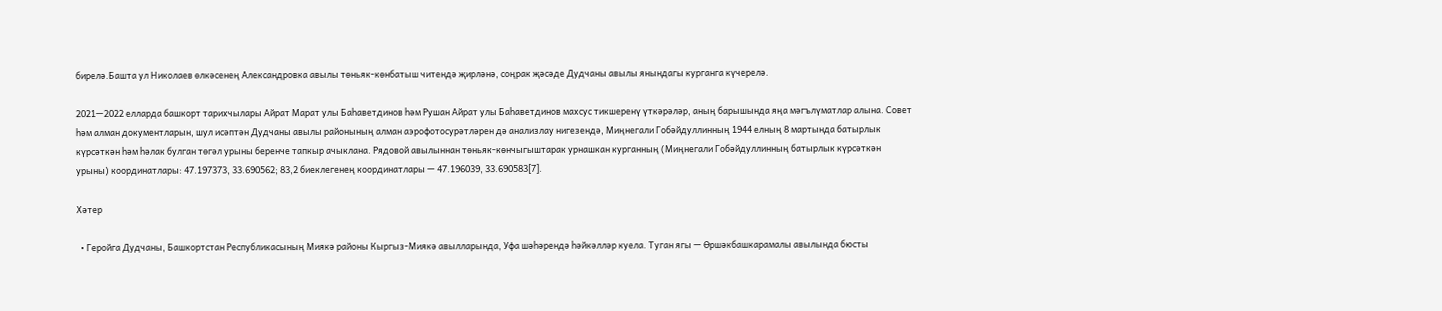бирелә.Башта ул Николаев өлкәсенең Александровка авылы төньяк-көнбатыш читендә җирләнә, соңрак җәсәде Дудчаны авылы янындагы курганга күчерелә.

2021—2022 елларда башкорт тарихчылары Айрат Марат улы Баһаветдинов һәм Рушан Айрат улы Баһаветдинов махсус тикшеренү үткәрәләр, аның барышында яңа мәгълүматлар алына. Совет һәм алман документларын, шул исәптән Дудчаны авылы районының алман аэрофотосурәтләрен дә анализлау нигезендә, Миңнегали Гобәйдуллинның 1944 елның 8 мартында батырлык күрсәткән һәм һәлак булган төгәл урыны беренче тапкыр ачыклана. Рядовой авылыннан төньяк-көнчыгыштарак урнашкан курганның (Миңнегали Гобәйдуллинның батырлык күрсәткән урыны) координатлары: 47.197373, 33.690562; 83,2 биеклегенең координатлары — 47.196039, 33.690583[7].

Хәтер

  • Геройга Дудчаны, Башкортстан Республикасының Миякә районы Кыргыз-Миякә авылларында, Уфа шәһәрендә һәйкәлләр куела. Туган ягы — Өршәкбашкарамалы авылында бюсты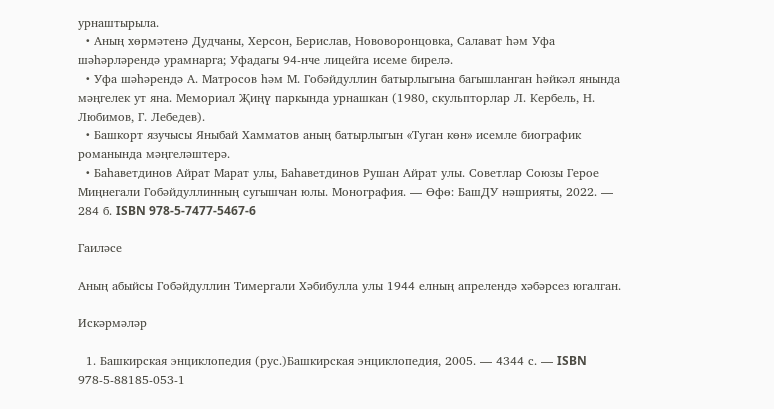урнаштырыла.
  • Аның хөрмәтенә Дудчаны, Херсон, Берислав, Нововоронцовка, Салават һәм Уфа шәһәрләрендә урамнарга; Уфадагы 94-нче лицейга исеме бирелә.
  • Уфа шәһәрендә А. Матросов һәм М. Гобәйдуллин батырлыгына багышланган һәйкәл янында мәңгелек ут яна. Мемориал Җиңү паркында урнашкан (1980, скульпторлар Л. Кербель, Н. Любимов, Г. Лебедев).
  • Башкорт язучысы Яныбай Хамматов аның батырлыгын «Туган көн» исемле биографик романында мәңгеләштерә.
  • Баһаветдинов Айрат Марат улы, Баһаветдинов Рушан Айрат улы. Советлар Союзы Герое Миңнегали Гобәйдуллинның сугышчан юлы. Монография. — Өфө: БашДУ нәшрияты, 2022. — 284 б. ISBN 978-5-7477-5467-6

Гаиләсе

Аның абыйсы Гобәйдуллин Тимергали Хәбибулла улы 1944 елның апрелендә хәбәрсез югалган.

Искәрмәләр

  1. Башкирская энциклопедия (рус.)Башкирская энциклопедия, 2005. — 4344 с. — ISBN 978-5-88185-053-1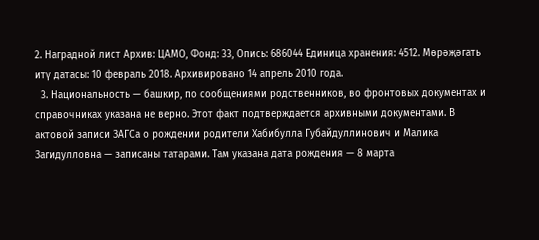2. Наградной лист Архив: ЦАМО, Фонд: 33, Опись: 686044 Единица хранения: 4512. Мөрәҗәгать итү датасы: 10 февраль 2018. Архивировано 14 апрель 2010 года.
  3. Национальность — башкир, по сообщениями родственников, во фронтовых документах и справочниках указана не верно. Этот факт подтверждается архивными документами. В актовой записи ЗАГСа о рождении родители Хабибулла Губайдуллинович и Малика Загидулловна — записаны татарами. Там указана дата рождения — 8 марта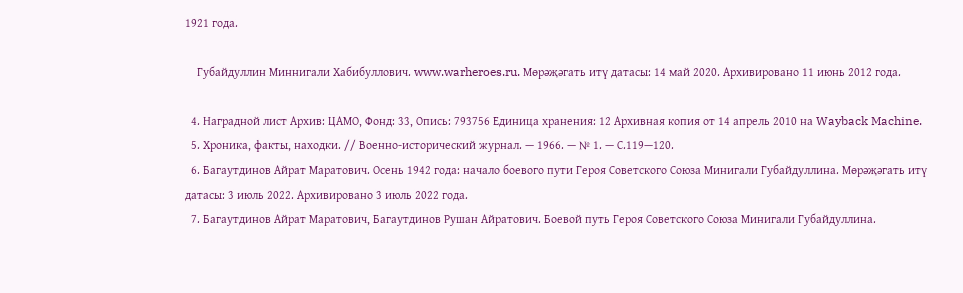1921 года.

    Губайдуллин Миннигали Хабибуллович. www.warheroes.ru. Мөрәҗәгать итү датасы: 14 май 2020. Архивировано 11 июнь 2012 года.

  4. Наградной лист Архив: ЦАМО, Фонд: 33, Опись: 793756 Единица хранения: 12 Архивная копия от 14 апрель 2010 на Wayback Machine.
  5. Хроника, факты, находки. // Военно-исторический журнал. — 1966. — № 1. — С.119—120.
  6. Багаутдинов Айрат Маратович. Осень 1942 года: начало боевого пути Героя Советского Союза Минигали Губайдуллина. Мөрәҗәгать итү датасы: 3 июль 2022. Архивировано 3 июль 2022 года.
  7. Багаутдинов Айрат Маратович, Багаутдинов Рушан Айратович. Боевой путь Героя Советского Союза Минигали Губайдуллина.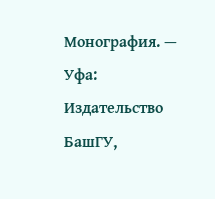Монография. — Уфа: Издательство БашГУ,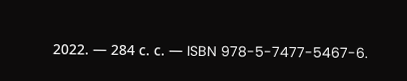2022. — 284 с. с. — ISBN 978-5-7477-5467-6.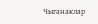Чыганаклар